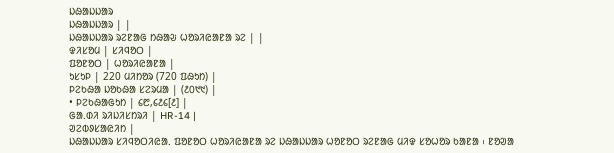ᱡᱷᱟᱡᱡᱟᱨ
ᱡᱷᱟᱡᱡᱟᱨ | |
ᱡᱷᱟᱡᱡᱟᱨ ᱨᱮᱱᱟᱜ ᱴᱷᱟᱶ ᱦᱚᱨᱤᱭᱟᱱᱟ ᱨᱮ | |
ᱫᱤᱥᱚᱢ | ᱥᱤᱧᱚᱛ |
ᱯᱚᱱᱚᱛ | ᱦᱚᱨᱤᱭᱟᱱᱟ |
ᱩᱥᱩᱞ | 220 ᱢᱤᱴᱚᱨ (720 ᱯᱷᱩᱴ) |
ᱞᱮᱠᱷᱟ ᱡᱚᱠᱷᱟ ᱥᱮᱨᱢᱟ | (᱒᱐᱑᱑) |
• ᱞᱮᱠᱷᱟᱜᱩᱴ | ᱔᱘,᱔᱒᱔[᱒] |
ᱜᱟᱹᱰᱤ ᱨᱤᱡᱤᱥᱴᱨᱤ | HR-14 |
ᱣᱮᱵᱽᱥᱟᱭᱤᱴ |
ᱡᱷᱟᱡᱡᱟᱨ ᱥᱤᱧᱚᱛᱤᱭᱟᱹ ᱯᱚᱱᱚᱛ ᱦᱚᱨᱤᱭᱟᱱᱟ ᱨᱮ ᱡᱷᱟᱡᱡᱟᱨ ᱦᱚᱱᱚᱛ ᱨᱮᱱᱟᱜ ᱢᱤᱫ ᱥᱚᱦᱚᱨ ᱠᱟᱱᱟ ᱾ ᱱᱚᱣᱟ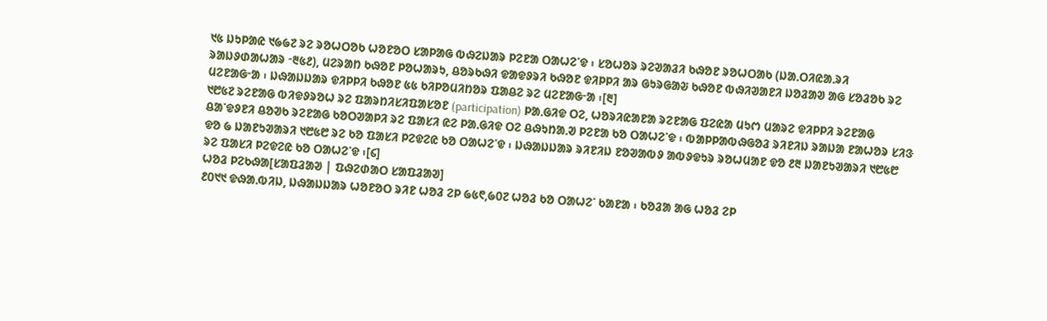᱑᱕ ᱡᱩᱞᱟᱭ ᱑᱙᱙᱗ ᱨᱮ ᱨᱚᱦᱛᱚᱠ ᱦᱚᱱᱚᱛ ᱥᱟᱞᱟᱜ ᱵᱷᱮᱡᱟᱨ ᱞᱮᱱᱟ ᱛᱟᱦᱮᱸᱫ ᱾ ᱥᱚᱦᱚᱨ ᱨᱮᱣᱟᱲᱤ ᱠᱷᱚᱱ ᱨᱚᱦᱛᱟᱠ (ᱡᱟᱹᱛᱤᱭᱟᱹᱨᱤ ᱨᱟᱡᱽᱰᱟᱦᱟᱨ ᱼ᱓᱕᱒), ᱢᱮᱨᱟᱴ ᱠᱷᱚᱱ ᱞᱚᱦᱟᱨᱩ, ᱪᱚᱨᱠᱷᱤ ᱫᱟᱫᱽᱨᱤ ᱠᱷᱚᱱ ᱫᱤᱞᱞᱤ ᱟᱨ ᱜᱩᱨᱜᱟᱶ ᱠᱷᱚᱱ ᱵᱷᱤᱣᱟᱱᱤ ᱡᱚᱲᱟᱣ ᱟᱜ ᱥᱚᱲᱚᱠ ᱨᱮ ᱢᱮᱱᱟᱜᱼᱟ ᱾ ᱡᱷᱟᱡᱡᱟᱨ ᱫᱤᱞᱞᱤ ᱠᱷᱚᱱ ᱕᱕ ᱠᱤᱞᱚᱢᱤᱴᱚᱨ ᱯᱟᱪᱮ ᱨᱮ ᱢᱮᱱᱟᱜᱼᱟ ᱾[᱓]
᱑᱘᱕᱗ ᱨᱮᱱᱟᱜ ᱵᱤᱫᱽᱨᱚᱦ ᱨᱮ ᱯᱟᱨᱴᱤᱥᱤᱯᱟᱥᱚᱱ (participation) ᱞᱟᱹᱜᱤᱫ ᱛᱮ, ᱦᱚᱨᱤᱭᱟᱱᱟ ᱨᱮᱱᱟᱜ ᱯᱮᱭᱟ ᱢᱩᱬ ᱢᱟᱨᱮ ᱫᱤᱞᱞᱤ ᱨᱮᱱᱟᱜ ᱪᱟᱸᱫᱽᱱᱤ ᱪᱚᱣᱠ ᱨᱮᱱᱟᱜ ᱠᱚᱛᱣᱟᱞᱤ ᱨᱮ ᱯᱟᱥᱤ ᱭᱮ ᱞᱟᱹᱜᱤᱫ ᱛᱮ ᱪᱷᱩᱴᱟᱹᱣ ᱞᱮᱱᱟ ᱠᱚ ᱛᱟᱦᱮᱸᱫ ᱾ ᱵᱟᱞᱞᱟᱵᱷᱜᱚᱲ ᱨᱤᱱᱤᱡ ᱨᱟᱡᱟ ᱱᱟᱦᱚᱨ ᱥᱤᱝ ᱫᱚ ᱙ ᱡᱟᱱᱩᱣᱟᱨᱤ ᱑᱘᱕᱘ ᱨᱮ ᱠᱚ ᱯᱟᱥᱤ ᱞᱮᱫᱮᱭ ᱠᱚ ᱛᱟᱦᱮᱸᱫ ᱾ ᱡᱷᱟᱡᱡᱟᱨ ᱨᱤᱱᱤᱡ ᱱᱚᱣᱟᱵᱽ ᱟᱵᱽᱫᱩᱨ ᱨᱚᱦᱢᱟᱱ ᱫᱚ ᱒᱓ ᱡᱟᱱᱩᱣᱟᱨᱤ ᱑᱘᱕᱘ ᱨᱮ ᱯᱟᱥᱤ ᱞᱮᱫᱮᱭ ᱠᱚ ᱛᱟᱦᱮᱸᱫ ᱾[᱔]
ᱦᱚᱲ ᱞᱮᱠᱷᱟ[ᱥᱟᱯᱲᱟᱣ | ᱯᱷᱮᱰᱟᱛ ᱥᱟᱯᱲᱟᱣ]
᱒᱐᱑᱑ ᱫᱷᱟᱹᱵᱤᱡ, ᱡᱷᱟᱡᱡᱟᱨ ᱦᱚᱱᱚᱛ ᱨᱤᱱ ᱦᱚᱲ ᱮᱞ ᱙᱕᱖,᱙᱐᱗ ᱦᱚᱲ ᱠᱚ ᱛᱟᱦᱮᱸ ᱠᱟᱱᱟ ᱾ ᱠᱚᱲᱟ ᱟᱜ ᱦᱚᱲ ᱮᱞ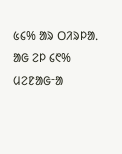᱕᱔% ᱟᱨ ᱛᱤᱨᱞᱟᱹ ᱟᱜ ᱮᱞ ᱔᱖% ᱢᱮᱱᱟᱜᱼᱟ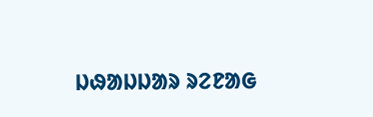ᱡᱷᱟᱡᱡᱟᱨ ᱨᱮᱱᱟᱜ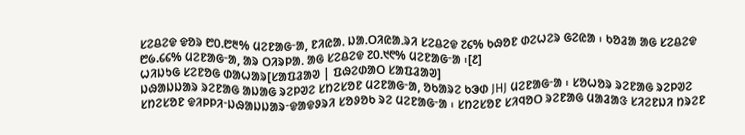ᱥᱮᱪᱮᱫ ᱫᱚᱨ ᱘᱐.᱘᱓% ᱢᱮᱱᱟᱜᱼᱟ, ᱱᱤᱭᱟᱹ ᱡᱟᱹᱛᱤᱭᱟᱹᱨᱤ ᱥᱮᱪᱮᱫ ᱗᱔% ᱠᱷᱚᱱ ᱰᱮᱦᱮᱨ ᱜᱮᱭᱟ ᱾ ᱠᱚᱲᱟ ᱟᱜ ᱥᱮᱪᱮᱫ ᱘᱙.᱔᱔% ᱢᱮᱱᱟᱜᱼᱟ, ᱟᱨ ᱛᱤᱨᱞᱟᱹ ᱟᱜ ᱥᱮᱪᱮᱫ ᱗᱐.᱑᱖% ᱢᱮᱱᱟᱜᱼᱟ ᱾[᱒]
ᱦᱤᱡᱩᱜ ᱥᱮᱱᱚᱜ ᱰᱟᱦᱟᱨ[ᱥᱟᱯᱲᱟᱣ | ᱯᱷᱮᱰᱟᱛ ᱥᱟᱯᱲᱟᱣ]
ᱡᱷᱟᱡᱡᱟᱨ ᱨᱮᱱᱟᱜ ᱟᱡᱟᱜ ᱨᱮᱞᱣᱮ ᱥᱴᱮᱥᱚᱱ ᱢᱮᱱᱟᱜᱼᱟ, ᱚᱠᱟᱨᱮ ᱠᱳᱰ JHJ ᱢᱮᱱᱟᱜᱼᱟ ᱾ ᱥᱚᱦᱚᱨ ᱨᱮᱱᱟᱜ ᱨᱮᱞᱣᱮ ᱥᱴᱮᱥᱚᱱ ᱫᱤᱞᱞᱤᱼᱡᱷᱟᱡᱡᱟᱨᱼᱫᱟᱫᱽᱨᱤ ᱥᱚᱽᱚᱠ ᱨᱮ ᱢᱮᱱᱟᱜᱼᱟ ᱾ ᱥᱴᱮᱥᱚᱱ ᱥᱤᱧᱚᱛ ᱨᱮᱱᱟᱜ ᱢᱟᱲᱟᱝ ᱥᱤᱮᱱᱡᱤ ᱴᱨᱮᱱ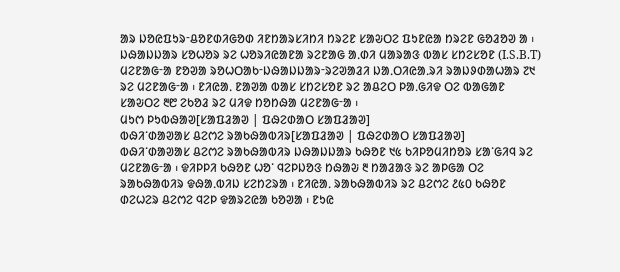ᱟᱨ ᱡᱚᱭᱯᱩᱨᱼᱪᱚᱱᱰᱤᱜᱚᱰ ᱤᱱᱴᱟᱨᱥᱤᱴᱤ ᱴᱨᱮᱱ ᱥᱟᱶᱛᱮ ᱯᱩᱱᱭᱟ ᱴᱨᱮᱱ ᱜᱚᱲᱚᱣ ᱟ ᱾
ᱡᱷᱟᱡᱡᱟᱨ ᱥᱚᱦᱚᱨ ᱨᱮ ᱦᱚᱨᱤᱭᱟᱱᱟ ᱨᱮᱱᱟᱜ ᱟᱹᱰᱤ ᱢᱟᱨᱟᱝ ᱵᱟᱥ ᱥᱴᱮᱥᱚᱱ (I.S.B.T) ᱢᱮᱱᱟᱜᱼᱟ ᱱᱚᱣᱟ ᱨᱚᱦᱛᱟᱠᱼᱡᱷᱟᱡᱡᱟᱨᱼᱨᱮᱣᱟᱲᱤ ᱡᱟᱹᱛᱤᱭᱟᱹᱨᱤ ᱨᱟᱡᱽᱰᱟᱦᱟᱨ ᱗᱑ ᱨᱮ ᱢᱮᱱᱟᱜᱼᱟ ᱾ ᱱᱤᱭᱟᱹ ᱱᱟᱣᱟ ᱵᱟᱥ ᱥᱴᱮᱥᱚᱱ ᱨᱮ ᱟᱪᱮᱛ ᱞᱟᱹᱜᱤᱫ ᱛᱮ ᱵᱟᱜᱟᱱ ᱥᱟᱶᱛᱮ ᱓᱘ ᱮᱠᱚᱲ ᱨᱮ ᱢᱤᱫ ᱴᱚᱴᱷᱟ ᱢᱮᱱᱟᱜᱼᱟ ᱾
ᱢᱩᱬ ᱞᱩᱵᱷᱟᱣ[ᱥᱟᱯᱲᱟᱣ | ᱯᱷᱮᱰᱟᱛ ᱥᱟᱯᱲᱟᱣ]
ᱵᱷᱤᱸᱰᱟᱣᱟᱥ ᱪᱮᱬᱮ ᱨᱟᱠᱷᱟᱵᱤᱨ[ᱥᱟᱯᱲᱟᱣ | ᱯᱷᱮᱰᱟᱛ ᱥᱟᱯᱲᱟᱣ]
ᱵᱷᱤᱸᱰᱟᱣᱟᱥ ᱪᱮᱬᱮ ᱨᱟᱠᱷᱟᱵᱤᱨ ᱡᱷᱟᱡᱡᱟᱨ ᱠᱷᱚᱱ ᱑᱕ ᱠᱤᱞᱚᱢᱤᱴᱚᱨ ᱥᱟᱸᱜᱤᱧ ᱨᱮ ᱢᱮᱱᱟᱜᱼᱟ ᱾ ᱫᱤᱞᱞᱤ ᱠᱷᱚᱱ ᱦᱚᱸ ᱧᱮᱞᱡᱚᱝ ᱴᱷᱟᱶ ᱓ ᱴᱟᱲᱟᱝ ᱨᱮ ᱟᱞᱜᱟ ᱛᱮ ᱨᱟᱠᱷᱟᱵᱤᱨ ᱫᱷᱟᱹᱵᱤᱡ ᱥᱮᱴᱮᱨᱟ ᱾ ᱱᱤᱭᱟᱹ ᱨᱟᱠᱷᱟᱵᱤᱨ ᱨᱮ ᱪᱮᱬᱮ ᱒᱕᱐ ᱠᱷᱚᱱ ᱰᱮᱦᱮᱨ ᱪᱮᱬᱮ ᱧᱮᱞ ᱫᱟᱨᱮᱭᱟ ᱠᱚᱣᱟ ᱾ ᱱᱩᱭ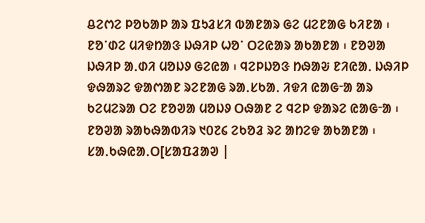ᱪᱮᱬᱮ ᱞᱚᱠᱟᱞ ᱟᱨ ᱯᱩᱲᱥᱤ ᱵᱟᱱᱟᱨ ᱜᱮ ᱢᱮᱱᱟᱜ ᱠᱤᱱᱟ ᱾ ᱱᱚᱸᱰᱮ ᱢᱤᱫᱴᱟᱝ ᱡᱷᱤᱞ ᱦᱚᱸ ᱛᱮᱭᱟᱨ ᱟᱠᱟᱱᱟ ᱾ ᱱᱚᱣᱟ ᱡᱷᱤᱞ ᱟᱹᱰᱤ ᱢᱚᱡᱽ ᱜᱮᱭᱟ ᱾ ᱧᱮᱞᱡᱚᱝ ᱴᱷᱟᱶ ᱱᱤᱭᱟᱹ ᱡᱷᱤᱞ ᱫᱷᱟᱨᱮ ᱫᱟᱬᱟᱱ ᱨᱮᱱᱟᱜ ᱨᱟᱹᱥᱠᱟᱹ ᱤᱫᱤ ᱭᱟᱜᱼᱟ ᱟᱨ ᱠᱮᱢᱮᱨᱟ ᱛᱮ ᱱᱚᱣᱟ ᱢᱚᱡᱽ ᱛᱷᱟᱱ ᱮ ᱧᱮᱞ ᱫᱟᱨᱮ ᱭᱟᱜᱼᱟ ᱾ ᱱᱚᱣᱟ ᱨᱟᱠᱷᱟᱵᱤᱨ ᱑᱐᱗᱔ ᱮᱠᱚᱲ ᱨᱮ ᱟᱴᱮᱫ ᱟᱠᱟᱱᱟ ᱾
ᱥᱟᱹᱠᱷᱭᱟᱹᱛ[ᱥᱟᱯᱲᱟᱣ |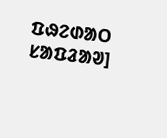ᱯᱷᱮᱰᱟᱛ ᱥᱟᱯᱲᱟᱣ]